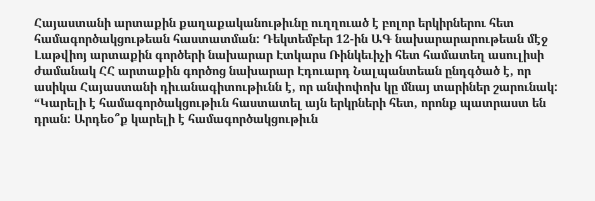Հայաստանի արտաքին քաղաքականութիւնը ուղղուած է բոլոր երկիրներու հետ համագործակցութեան հաստատման: Դեկտեմբեր 12-ին ԱԳ նախարարարութեան մէջ Լաթվիոյ արտաքին գործերի նախարար Էտկարս Ռինկեւիչի հետ համատեղ ասուլիսի ժամանակ ՀՀ արտաքին գործոց նախարար Էդուարդ Նալպանտեան ընդգծած է, որ ասիկա Հայաստանի դիւանագիտութիւնն է, որ անփոփոխ կը մնայ տարիներ շարունակ:
“Կարելի է համագործակցութիւն հաստատել այն երկրների հետ, որոնք պատրաստ են դրան: Արդեօ՞ք կարելի է համագործակցութիւն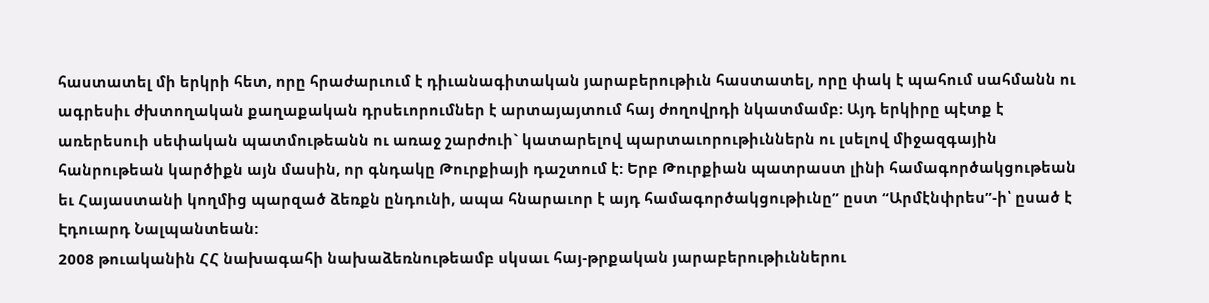հաստատել մի երկրի հետ, որը հրաժարւում է դիւանագիտական յարաբերութիւն հաստատել, որը փակ է պահում սահմանն ու ագրեսիւ ժխտողական քաղաքական դրսեւորումներ է արտայայտում հայ ժողովրդի նկատմամբ: Այդ երկիրը պէտք է առերեսուի սեփական պատմութեանն ու առաջ շարժուի` կատարելով պարտաւորութիւններն ու լսելով միջազգային հանրութեան կարծիքն այն մասին, որ գնդակը Թուրքիայի դաշտում է: Երբ Թուրքիան պատրաստ լինի համագործակցութեան եւ Հայաստանի կողմից պարզած ձեռքն ընդունի, ապա հնարաւոր է այդ համագործակցութիւնը” ըստ “Արմէնփրես”-ի՝ ըսած է Էդուարդ Նալպանտեան:
2008 թուականին ՀՀ նախագահի նախաձեռնութեամբ սկսաւ հայ-թրքական յարաբերութիւններու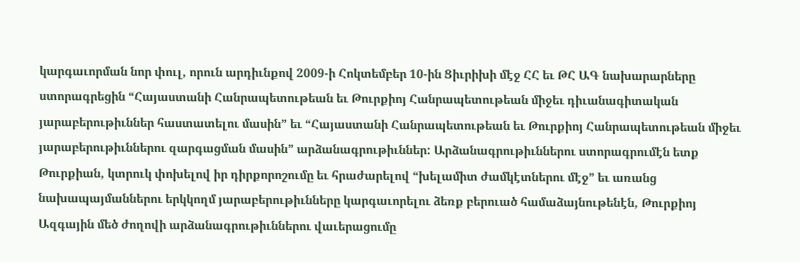կարգաւորման նոր փուլ, որուն արդիւնքով 2009-ի Հոկտեմբեր 10-ին Ցիւրիխի մէջ ՀՀ եւ ԹՀ ԱԳ նախարարները ստորագրեցին “Հայաստանի Հանրապետութեան եւ Թուրքիոյ Հանրապետութեան միջեւ դիւանագիտական յարաբերութիւններ հաստատելու մասին” եւ “Հայաստանի Հանրապետութեան եւ Թուրքիոյ Հանրապետութեան միջեւ յարաբերութիւններու զարգացման մասին” արձանագրութիւններ: Արձանագրութիւններու ստորագրումէն ետք Թուրքիան, կտրուկ փոխելով իր դիրքորոշումը եւ հրաժարելով “խելամիտ ժամկէտներու մէջ” եւ առանց նախապայմաններու երկկողմ յարաբերութիւնները կարգաւորելու ձեռք բերուած համաձայնութենէն, Թուրքիոյ Ազգային մեծ ժողովի արձանագրութիւններու վաւերացումը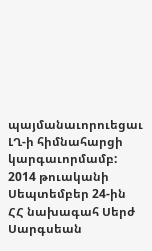պայմանաւորուեցաւ ԼՂ-ի հիմնահարցի կարգաւորմամբ:
2014 թուականի Սեպտեմբեր 24-ին ՀՀ նախագահ Սերժ Սարգսեան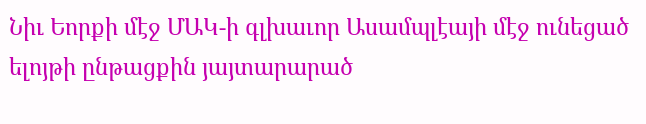Նիւ Եորքի մէջ ՄԱԿ-ի գլխաւոր Ասամպլէայի մէջ ունեցած ելոյթի ընթացքին յայտարարած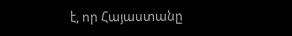է, որ Հայաստանը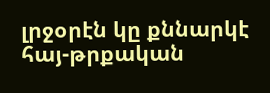լրջօրէն կը քննարկէ հայ-թրքական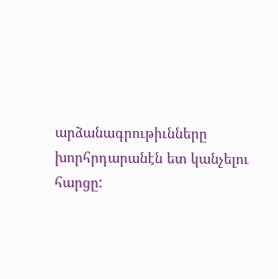արձանագրութիւնները խորհրդարանէն ետ կանչելու հարցը: